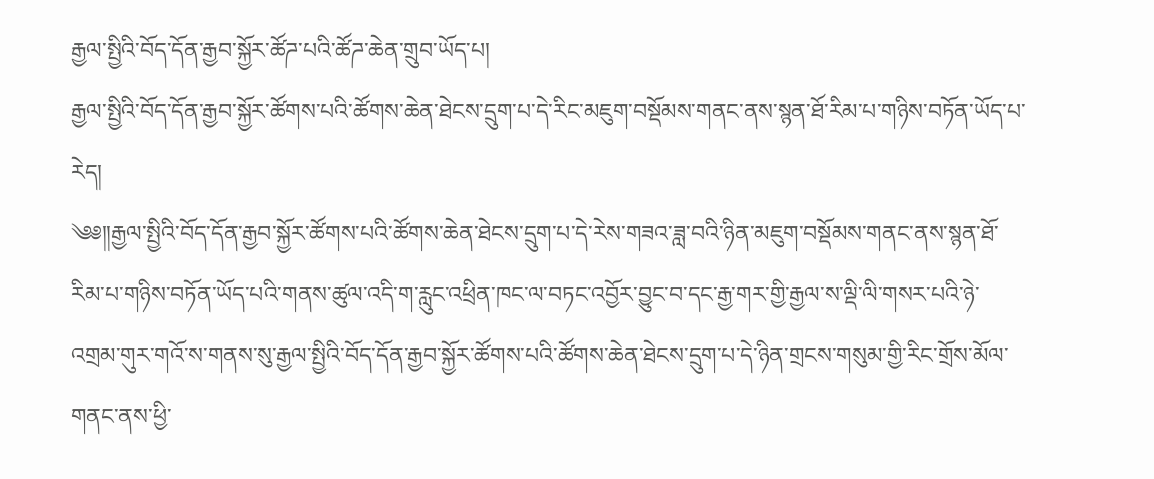རྒྱལ་སྤྱིའི་བོད་དོན་རྒྱབ་སྐྱོར་ཚོཌ་པའི་ཚོཌ་ཆེན་གྲུབ་ཡོད་པ།
རྒྱལ་སྤྱིའི་བོད་དོན་རྒྱབ་སྐྱོར་ཚོགས་པའི་ཚོགས་ཆེན་ཐེངས་དྲུག་པ་དེ་རིང་མཇུག་བསྡོམས་གནང་ནས་སྙན་ཐོ་རིམ་པ་གཉིས་བཏོན་ཡོད་པ་རེད།
༄༅༎རྒྱལ་སྤྱིའི་བོད་དོན་རྒྱབ་སྐྱོར་ཚོགས་པའི་ཚོགས་ཆེན་ཐེངས་དྲུག་པ་དེ་རེས་གཟའ་ཟླ་བའི་ཉིན་མཇུག་བསྡོམས་གནང་ནས་སྙན་ཐོ་རིམ་པ་གཉིས་བཏོན་ཡོད་པའི་གནས་ཚུལ་འདི་ག་རླུང་འཕྲིན་ཁང་ལ་བཏང་འབྱོར་བྱུང་བ་དང་རྒྱ་གར་གྱི་རྒྱལ་ས་ལྡི་ལི་གསར་པའི་ཉེ་འགྲམ་གུར་གའོ་ས་གནས་སུ་རྒྱལ་སྤྱིའི་བོད་དོན་རྒྱབ་སྐྱོར་ཚོགས་པའི་ཚོགས་ཆེན་ཐེངས་དྲུག་པ་དེ་ཉིན་གྲངས་གསུམ་གྱི་རིང་གྲོས་མོལ་གནང་ནས་ཕྱི་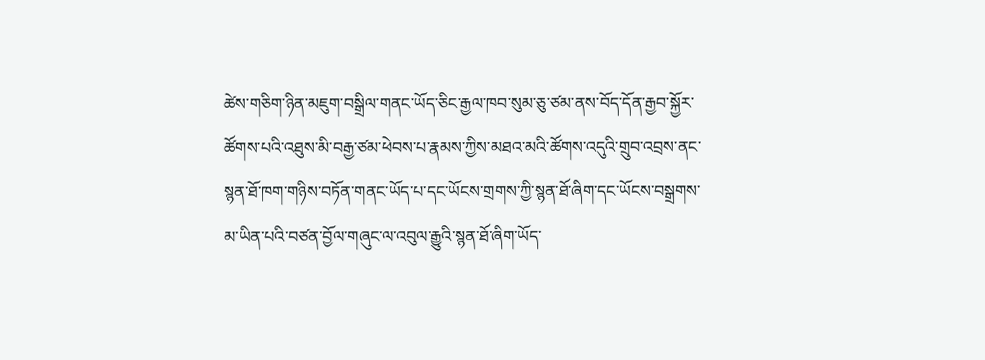ཚེས་གཅིག་ཉིན་མཇུག་བསྒྲིལ་གནང་ཡོད་ཅིང་རྒྱལ་ཁབ་སུམ་ཅུ་ཙམ་ནས་བོད་དོན་རྒྱབ་སྐྱོར་ཚོགས་པའི་འཐུས་མི་བརྒྱ་ཙམ་ཕེབས་པ་རྣམས་ཀྱིས་མཐའ་མའི་ཚོགས་འདུའི་གྲུབ་འབྲས་ནང་སྙན་ཐོ་ཁག་གཉིས་བཏོན་གནང་ཡོད་པ་དང་ཡོངས་གྲགས་ཀྱི་སྙན་ཐོ་ཞིག་དང་ཡོངས་བསྒྲགས་མ་ཡིན་པའི་བཙན་བྱོལ་གཞུང་ལ་འབུལ་རྒྱུའི་སྙན་ཐོ་ཞིག་ཡོད་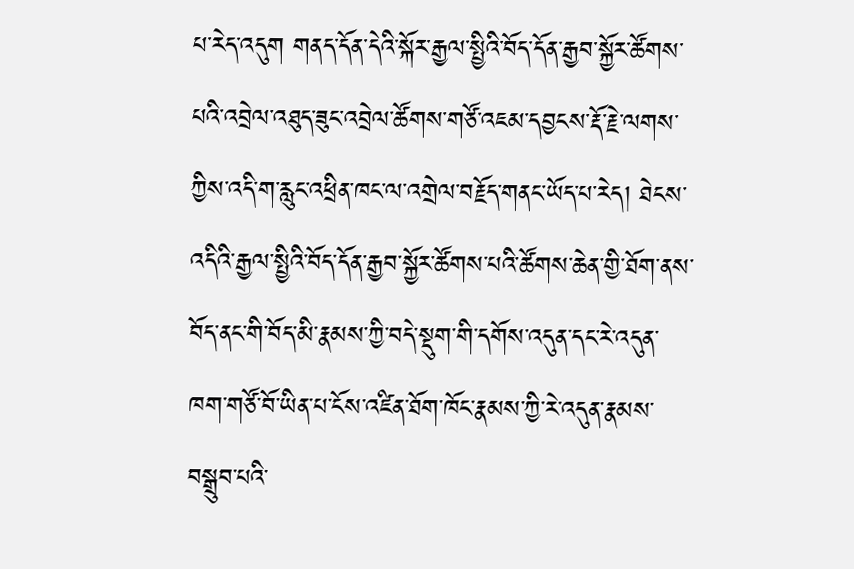པ་རེད་འདུག གནད་དོན་དེའི་སྐོར་རྒྱལ་སྤྱིའི་བོད་དོན་རྒྱབ་སྐྱོར་ཚོགས་པའི་འབྲེལ་འཐུད་ཟུང་འབྲེལ་ཚོགས་གཙོ་འཇམ་དབྱངས་རྡོ་རྗེ་ལགས་ཀྱིས་འདི་ག་རླུང་འཕྲིན་ཁང་ལ་འགྲེལ་བརྗོད་གནང་ཡོད་པ་རེད། ཐེངས་འདིའི་རྒྱལ་སྤྱིའི་བོད་དོན་རྒྱབ་སྐྱོར་ཚོགས་པའི་ཚོགས་ཆེན་གྱི་ཐོག་ནས་བོད་ནང་གི་བོད་མི་རྣམས་ཀྱི་བདེ་སྡུག་གི་དགོས་འདུན་དང་རེ་འདུན་ཁག་གཙོ་བོ་ཡིན་པ་ངོས་འཛིན་ཐོག་ཁོང་རྣམས་ཀྱི་རེ་འདུན་རྣམས་བསྒྲུབ་པའི་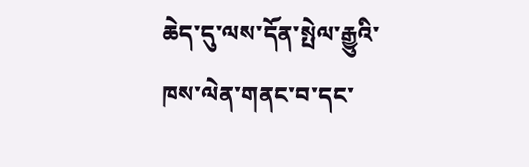ཆེད་དུ་ལས་དོན་སྤེལ་རྒྱུའི་ཁས་ལེན་གནང་བ་དང་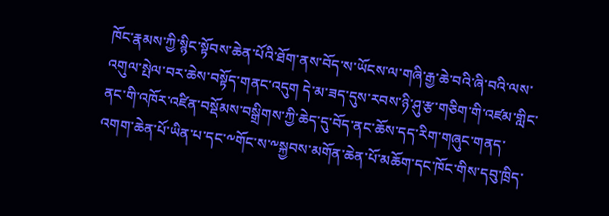ཁོང་རྣམས་ཀྱི་སྙིང་སྟོབས་ཆེན་པོའི་ཐོག་ནས་བོད་ས་ཡོངས་ལ་གཞི་རྒྱ་ཆེ་བའི་ཞི་བའི་ལས་འགུལ་སྤེལ་བར་ཆེས་བསྟོད་གནང་འདུག དེ་མ་ཟད་དུས་རབས་ཉི་ཤུ་རྩ་གཅིག་གི་འཛམ་གླིང་ནང་གི་འཁོར་འཛིན་བསྡོམས་བསྒྲིགས་ཀྱི་ཆེད་དུ་བོད་ནང་ཆོས་དད་རིག་གཞུང་གནད་འགག་ཆེན་པོ་ཡིན་པ་དང་༸གོང་ས་༸སྐྱབས་མགོན་ཆེན་པོ་མཆོག་དང་ཁོང་གིས་དབུ་ཁྲིད་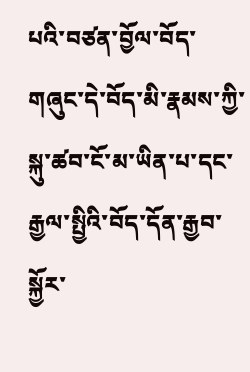པའི་བཙན་བྱོལ་བོད་གཞུང་དེ་བོད་མི་རྣམས་ཀྱི་སྐུ་ཚབ་ངོ་མ་ཡིན་པ་དང་རྒྱལ་སྤྱིའི་བོད་དོན་རྒྱབ་སྐྱོར་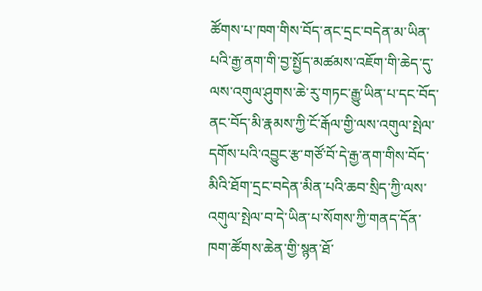ཚོགས་པ་ཁག་གིས་བོད་ནང་དྲང་བདེན་མ་ཡིན་པའི་རྒྱ་ནག་གི་བྱ་སྤྱོད་མཚམས་འཇོག་གི་ཆེད་དུ་ལས་འགུལ་ཤུགས་ཆེ་རུ་གཏང་རྒྱུ་ཡིན་པ་དང་བོད་ནང་བོད་མི་རྣམས་ཀྱི་ངོ་རྒོལ་གྱི་ལས་འགུལ་སྤེལ་དགོས་པའི་འབྱུང་རྩ་གཙོ་བོ་དེ་རྒྱ་ནག་གིས་བོད་མིའི་ཐོག་དྲང་བདེན་མིན་པའི་ཆབ་སྲིད་ཀྱི་ལས་འགུལ་སྤེལ་བ་དེ་ཡིན་པ་སོགས་ཀྱི་གནད་དོན་ཁག་ཚོགས་ཆེན་གྱི་སྙན་ཐོ་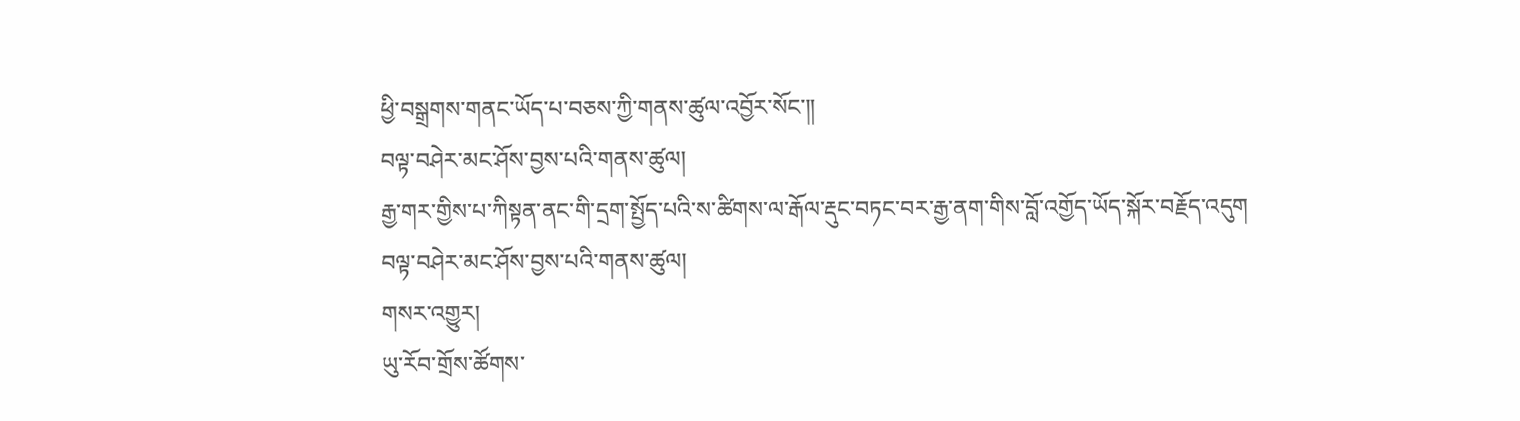ཕྱི་བསྒྲགས་གནང་ཡོད་པ་བཅས་ཀྱི་གནས་ཚུལ་འབྱོར་སོང་༎
བལྟ་བཤེར་མང་ཤོས་བྱས་པའི་གནས་ཚུལ།
རྒྱ་གར་གྱིས་པ་ཀིསྟན་ནང་གི་དྲག་སྤྱོད་པའི་ས་ཚིགས་ལ་རྒོལ་རྡུང་བཏང་བར་རྒྱ་ནག་གིས་བློ་འགྱོད་ཡོད་སྐོར་བརྗོད་འདུག
བལྟ་བཤེར་མང་ཤོས་བྱས་པའི་གནས་ཚུལ།
གསར་འགྱུར།
ཡུ་རོབ་གྲོས་ཚོགས་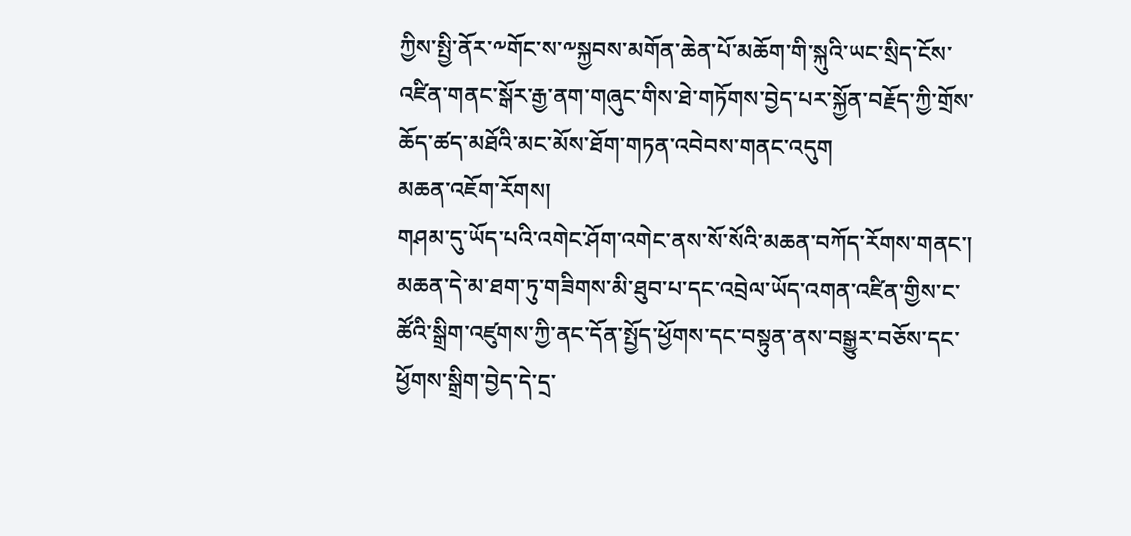ཀྱིས་སྤྱི་ནོར་༸གོང་ས་༸སྐྱབས་མགོན་ཆེན་པོ་མཆོག་གི་སྐུའི་ཡང་སྲིད་ངོས་འཛིན་གནང་སྒོར་རྒྱ་ནག་གཞུང་གིས་ཐེ་གཏོགས་བྱེད་པར་སྐྱོན་བརྗོད་ཀྱི་གྲོས་ཆོད་ཚད་མཐོའི་མང་མོས་ཐོག་གཏན་འབེབས་གནང་འདུག
མཆན་འཇོག་རོགས།
གཤམ་དུ་ཡོད་པའི་འགེང་ཤོག་འགེང་ནས་སོ་སོའི་མཆན་བཀོད་རོགས་གནང་། མཆན་དེ་མ་ཐག་ཏུ་གཟིགས་མི་ཐུབ་པ་དང་འབྲེལ་ཡོད་འགན་འཛིན་གྱིས་ང་ཚོའི་སྒྲིག་འཛུགས་ཀྱི་ནང་དོན་སྤྱོད་ཕྱོགས་དང་བསྟུན་ནས་བསྒྱུར་བཅོས་དང་ཕྱོགས་སྒྲིག་བྱེད་དེ་དྲ་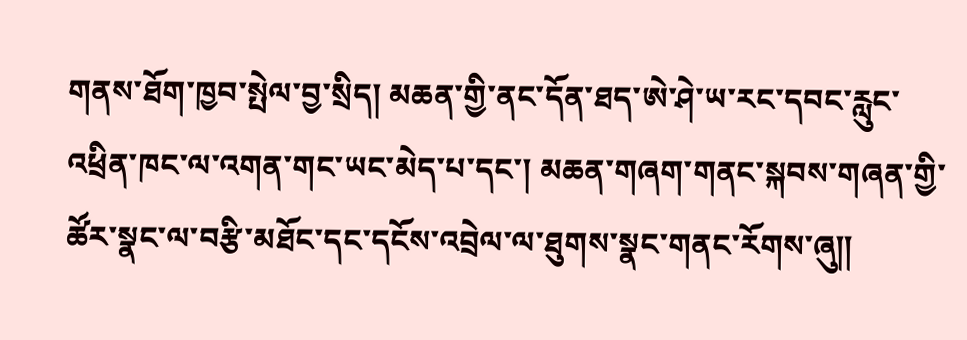གནས་ཐོག་ཁྱབ་སྤེལ་བྱ་སྲིད། མཆན་གྱི་ནང་དོན་ཐད་ཨེ་ཤེ་ཡ་རང་དབང་རླུང་འཕྲིན་ཁང་ལ་འགན་གང་ཡང་མེད་པ་དང་། མཆན་གཞག་གནང་སྐབས་གཞན་གྱི་ཚོར་སྣང་ལ་བརྩི་མཐོང་དང་དངོས་འབྲེལ་ལ་ཐུགས་སྣང་གནང་རོགས་ཞུ༎